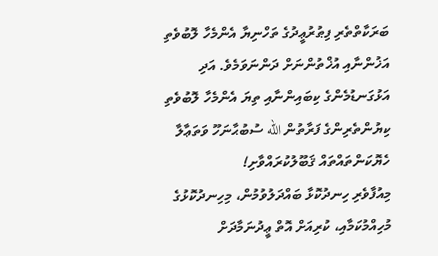ބަރަކާތްތެރި ފިޠުރުޢީދުގެ ތަހްނިޔާ އެންމެހާ ލޮބުވެތި އަޚުންނާއި އުޚްތުންނަށް ދަންނަވަމެވެ. އަދި އަޅުގަނޑުމެންގެ ކިބައިންނާއި ތިޔަ އެންމެހާ ލޮބުވެތި ކިޔުންތެރިންގެ ފަރާތުން الله ސުބުޙާނަހޫ ވަތަޢާލާ ހެޔޮކަންތައްތައް ޤަބޫލުކުރައްވާށި!
މިއުފާވެރި ހިނދުކޮޅާ ބައްދަލުވުމުން، މިހިނދުކޮޅުގެ މުހިއްމުކަމާއި، ކުރިއަށް އޮތް ޢީދުނަމާދަށް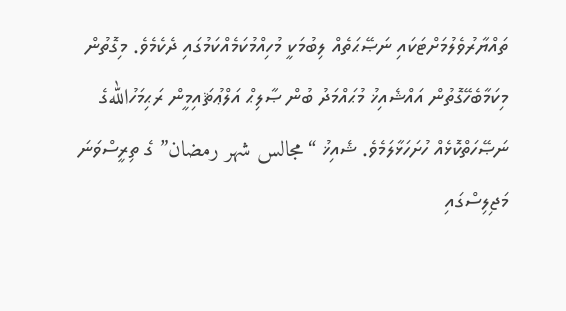ތައްޔާރުވެލުމަށްޓަކައި ނަޞޭޙަތެއް ލިބުމަކީ މުހިއްމުކަމެއްކަމުގައި ދެކެމެވެ. މިގޮތުން މިކަމާބެހޭގޮތުން އައްޝެއިޚު މުޙައްމަދު ބުން ޞާލިޙް އަލްޢުޘައިމީން ރަޙިމަހުاللهގެ ނަޞޭހަތްކޮޅެއް ހުށަހަޅާލަމެވެ. ޝެއިޚު “مجالس شهر رمضان” ގެ ތިރީސްވަނަ މަޖިލިސްގައި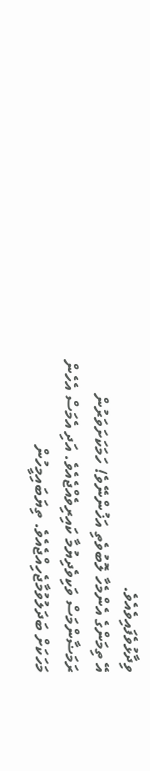ވިދާޅުވެފައިވެއެވެ.
އޭ ތިމަންގެ އެންމެހާ ލޮބުވެތި އަޚުންނޭވެ! ހަމަކަށަވަރުން ރަމަޟާންމަސް ވަކިވެދިޔުމާ ކައިރިވެއްޖެއެވެ. އަދި އެމަސް އެހެން މަހަކަށް ބަދަލުވުމާޖެހިއްޖެއެވެ. ތިޔަބައިމީހުން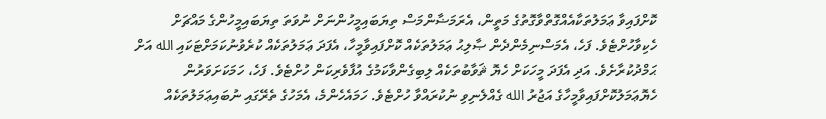ކޮށްފައިވާ ޢަމަލުތަކާއެއްގޮތްވާގޮތުގެ މަތީން، އެރަމަޟާންމަސް ތިޔަބައިމީހުންނަށް ނުވަތަ ތިޔަބައިމީހުންގެ މައްޗަށް ހެކިވާހުށްޓެވެ. ފަހެ، އެމަސްނިމެންދެން ޞާލިޙު ޢަމަލުތަކެއް ކޮށްފައިވާމީހާ، އެފަދަ ޢަމަލުތަކެއް ކުރެވުނުކަމަށްޓަކައި الله އަށް ޙަމްދުކުރާށެވެ. އަދި އެފަދަ މީހަކަށް ހެޔޮ ޘަވާބުތަކެއް ލިބިގެންވާކަމުގެ އުފާވެރިކަން ހުށްޓެވެ. ފަހެ، ހަމަކަށަވަރުން ހެޔޮޢަމަލުކޮށްފައިވާމީހާގެ އަޖުރު الله ގެއްލެނިވި ނުކުރައްވާ ހުށްޓެވެ. ހަމައެހެންމެ، އެމަހުގެ ތެރޭގައި ނުބައިޢަމަލުތަކެއް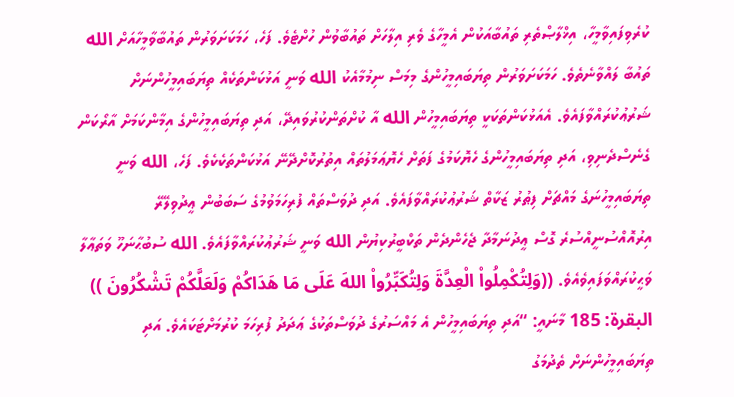ކުރެވިފައިވާމީހާ، އިޚްލާޞްތެރި ތައުބާއަކުން އެމީހާގެ ވެރި އިލާހަށް ތައުބާވުން ހުށްޓެވެ. ފަހެ، ހަމަކަށަވަރުން ތައުބާވާމީހާއަށް الله ތައުބާ ލައްވާނެތެވެ. ހަމަކަށަވަރުން ތިޔަބައިމީހުންގެ މިމަސް ނިމުމާއެކު الله ވަނީ އަޅުކަންތަކެއް ތިޔަބައިމީހުންނަށް ޝަރުޢުކުރައްވާފައެވެ. އެއަޅުކަންތަކަކީ ތިޔަބައިމީހުން الله އާ ކުށްތަންކުރުވައިދޭ، އަދި ތިޔަބައިމީހުންގެ އިމާންކަމަށް އާރޯކަން ގެނެސްދެނިވި، އަދި ތިޔަބައިމީހުންގެ ހެޔޮކަމުގެ ފަތަށް ހެޔޮޢަމަލުތައް އިތުރުކޮށްދޭނޭ އަޅުކަންތަކެކެވެ. ފަހެ، الله ވަނީ ތިޔަބައިމީހުނަގެ މައްޗަށް ފިޠުރު ޒަކާތް ޝަރުޢުކުރައްވާފައެވެ. އަދި ދުވަސްތައް ފުރިހަމަވުމުގެ ސަބަބުން ޢީދުވިލޭރޭ އިރުއޮއްސުނީއްސުރެ ގޮސް ޢީދުނަމާދާ ޖެހެންދެން ތަކްބީރުކިޔުން الله ވަނީ ޝަރުޢުކުރައްވާފައެވެ. الله ސުބުޙާނަހޫ ވަތަޢާލާ ވަޙީކުރައްވަފައިވެއެވެ. ((وَلِتُكْمِلُواْ الْعِدَّةَ وَلِتُكَبِّرُواْ اللهَ عَلَى مَا هَدَاكُمْ وَلَعَلَّكُمْ تَشْكُرُونَ )) البقرة: 185 މާނައީ: “އަދި ތިޔަބައިމީހުން އެ މައްސަރުގެ ދުވަސްތަކުގެ ޢަދަދު ފުރިހަމަ ކުރުމަށްޓަކައެވެ. އަދި ތިޔަބައިމީހުންނަށް ތެދުމަގު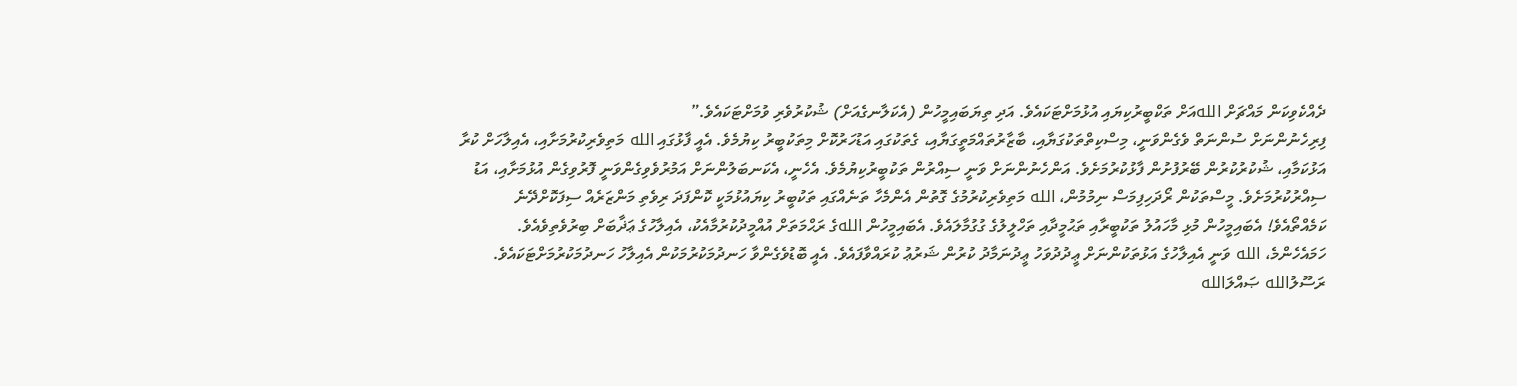ދެއްކެވިކަން މައްޗަށް اللهއަށް ތަކްބީރުކިޔައި އުޅުމަށްޓަކައެވެ. އަދި ތިޔަބައިމީހުން (އެކަލާނގެއަށް) ޝުކުރުވެރި ވުމަށްޓަކައެވެ.”
ފިރިހެނުންނަށް ސުންނަތް ވެގެންވަނީ، މިސްކިތްތަކުގަޔާއި، ބާޒާރުތައްމަތީގަޔާއި، ގެތަކުގައި އަޑުހަރުކޮށް މިތަކުބީރު ކިޔުމެވެ. އެއީ ފާޅުގައި الله މަތިވެރިކުރުމަށާއި، އެއިލާހަށް ކުރާ އަޅުކަމާއި، ޝުކުރުކުރުން ބޭރުފުށުން ފާޅުކުރުމަށެވެ. އަންހެނުންނަށް ވަނީ ސިއްރުން ތަކުބީރުކިޔުމެވެ. އެހެނީ، އެކަނބަލުންނަށް އަމުރުވެވިގެންވަނީ ފޮރުވިގެން އުޅުމަށާއި، އަޑު ސިއްރުކުރުމަށެވެ. މީސްތަކުން ރޯދަހިފިމަސް ނިމުމުން، الله މަތިވެރިކުރުމުގެ ގޮތުން އެންމެހާ ތަނެއްގައި ތަކުބީރު ކިޔައުޅުމަކީ ކޮންފަދަ ރިވެތި މަންޒަރެއް ސިފަކޮށްދޭނެ ކަމެއްތޯއެވެ! އެބައިމީހުން މުޅި މާހައުލު ތަކުބީރާއި ތަޙުމީދާއި ތަހްލީލުގެ ގުގުމާލައެވެ. އެބައިމީހުން اللهގެ ރަޙްމަތަށް އުއްމީދުކުރުމާއެކު، އެއިލާހުގެ ޢަޛާބަށް ބިރުވެތިވެއެވެ. ހަމައެހެންމެ، الله ވަނީ އެއިލާހުގެ އަޅުތަކުންނަށް ޢީދުދުވަހު ޢީދުނަމާދު ކުރުން ޝަރުޢު ކުރައްވާފައެވެ. އެއީ ބޮޑުވެގެންވާ ހަނދުމަކުރުމަކުން އެއިލާހު ހަނދުމަކުރުމަށްޓަކައެވެ. ރަސޫލުالله ޞައްލަالله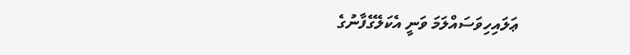ޢަލައިހިވަސައްލަމަ ވަނީ އެކަލޭގެފާނުގެ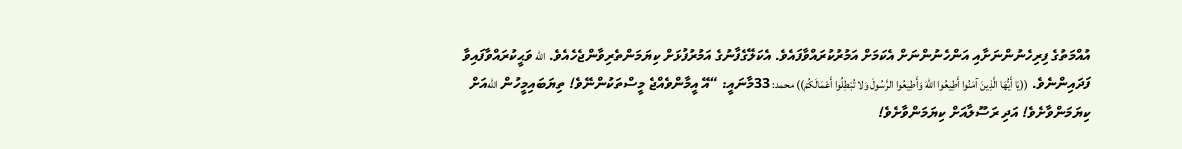އުއްމަތުގެ ފިރިހެނުންނަށާއި އަންހެނުންނަށް އެކަމަށް އަމުރުކުރައްވާފައެވެ. އެކަލޭގެފާނުގެ އަމުރުފުޅަށް ކިޔަމަންތެރިވާންޖެހެއެވެ. الله ވަޙީކުރައްވާފައިވާ ފަދައިންނެވެ. ((يَا أَيُّهَا الَّذِينَ آمَنُوا أَطِيعُوا اللهَ وَأَطِيعُوا الرَّسُولَ وَلا تُبْطِلُوا أَعْمَالَكُمْ)) محمد: 33މާނައީ: “އޭ އީމާންވެއްޖެ މީސްތަކުންނޭވެ! ތިޔަބައިމީހުން اللهއަށް ކިޔަމަންވާށެވެ! އަދި ރަސޫލާއަށް ކިޔަމަންވާށެވެ!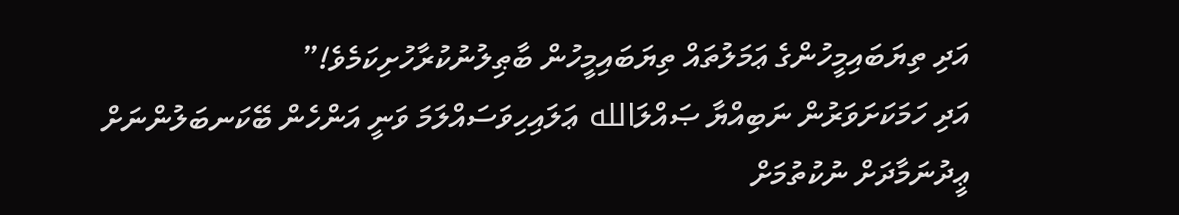އަދި ތިޔަބައިމީހުންގެ ޢަމަލުތައް ތިޔަބައިމީހުން ބާޠިލުނުކުރާހުށިކަމެވެ!”
އަދި ހަމަކަށަވަރުން ނަބިއްޔާ ޞައްލަالله ޢަލައިހިވަސައްލަމަ ވަނީ އަންހެން ބޭކަނބަލުންނަށް ޢީދުނަމާދަށް ނުކުތުމަށް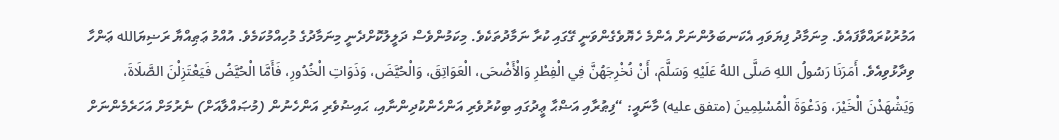އަމުރުކުރައްވާފައެވެ. މިނަމާދު ފިޔަވައި އެކަނބަލުންނަށް އެންމެ ހެޔޮވެގެންވަނީ ގޭގައި ކުރާ ނަމާދުތަކެވެ. މިކަމުންވެސް ދަލީލުކޮށްދެނީ މިނަމާދުގެ މުހިއްމުކަމެވެ. އުއްމު ޢަޠިއްޔާ ރަޟިޔަالله ޢަންހާ ވިދާޅުވިއެވެ. أَمَرَنَا رَسُولُ اللهِ صَلَّى اللهُ عَلَيْهِ وَسَلَّمَ، أَنْ نُخْرِجَهُنَّ فِي الْفِطْرِ وَالْأَضْحَى، الْعَوَاتِقَ، وَالْحُيَّضَ، وَذَوَاتِ الْخُدُورِ، فَأَمَّا الْحُيَّضُ فَيَعْتَزِلْنَ الصَّلَاةَ، وَيَشْهَدْنَ الْخَيْرَ، وَدَعْوَةَ الْمُسْلِمِينَ (متفق عليه) މާނައީ: “ފިޠުރާއި އަޟްޙާ ޢީދުގައި ބިކުރުވެރި އަންހެންކުދިންނާއި، ޙައިޟުވެރި އަންހެނުން (މުޞައްލާއަށް) ނެރުމަށް އަހަރެމެންނަށް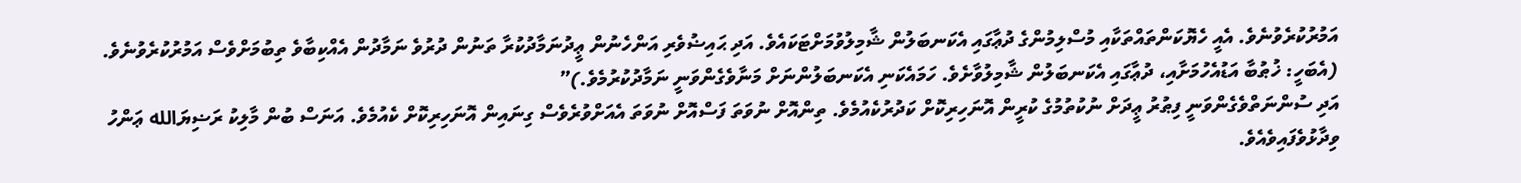އަމުރުކުރެވުނެވެ. އެއީ ހެޔޮކަންތައްތަކާއި މުސްލިމުންގެ ދުޢާގައި އެކަނބަލުން ޝާމިލުވުމަށްޓަކައެވެ. އަދި ޙައިޟުވެރި އަންހެނުން ޢީދުނަމާދުކުރާ ތަނުން ދުރުވެ ނަމާދުން އެއްކިބާވެ ތިބުމަށްވެސް އަމުރުކުރެވުނެވެ. (އެބަހީ: ޚުޠުބާ އަޑުއެހުމަށާއި، ދުޢާގައި އެކަނބަލުން ޝާމިލުވާށެވެ. ހަމައެކަނި އެކަނބަލުންނަށް މަނާވެގެންވަނީ ނަމާދުކުރުމެވެ.)”
އަދި ސުންނަތްވެގެންވަނީ ފިޠުރު ޢީދަށް ނުކުތުމުގެ ކުރީން އޮނަހިރިކޮށް ކަދުރުކެއުމެވެ. ތިންއޮށް ނުވަތަ ފަސްއޮށް ނުވަތަ އެއަށްވުރެވެސް ގިނައިން އޮނަހިރިކޮށް ކެއުމެވެ. އަނަސް ބުން މާލިކު ރަޟިޔަالله ޢަންހު ވިދާޅުވެފައިވެއެވެ.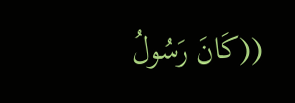((كَانَ رَسُولُ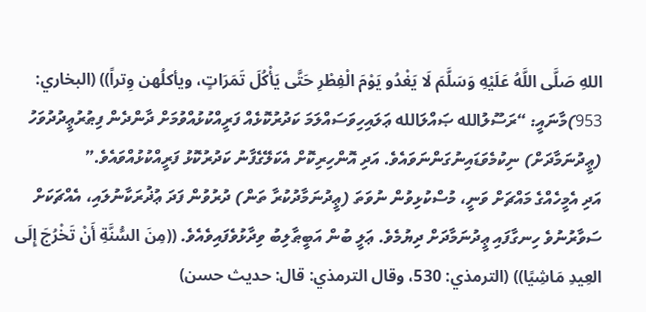اللهِ صَلَّى اللَّهُ عَلَيْهِ وَسَلَّمَ لَا يَغْدُو يَوْمَ الْفِطْرِ حَتَّى يَأْكُلَ تَمَرَاتٍ، ويأكلُهن وِتراً)) (البخاري: 953)މާނައީ: “ރަސޫލުالله ޞައްލަالله ޢަލައިހިވަސައްލަމަ ކަދުރުކޮޅެއް ފަރީއްކުޅުއްވުމަށް ދާންދެން ފިޠުރުޢީދުދުވަހު (ޢީދުނަމާދަށް) ނިކުމެވަޑައިނުގަންނަވައެވެ. އަދި އޮންހިރިކޮށް އެކަލޭގެފާނު ކަދުރުކޮޅު ފަރީއްކުޅުއްވައެވެ.”
އަދި އެމީހެއްގެ މައްޗަށް ވަނީ، މުސްކުޅިވުން ނުވަތަ (ޢީދުނަމާދުކުރާ ތަން) ދުރުވުން ފަދަ ޢުޛުރަކާނުލައި، އެއްޗަކަށް ސަވާރުނުވެ ހިނގާފައި ޢީދުނަމާދަށް ދިޔުމެވެ. ޢަލީ ބުން އަބީޠާލިބު ވިދާޅުވެފައިވެއެވެ. ((مِنَ السُّنَّةِ أَنْ تَخْرُجَ إِلَى العِيدِ مَاشِيًا)) (الترمذي: 530، وقال الترمذي: قال: حديث حسن)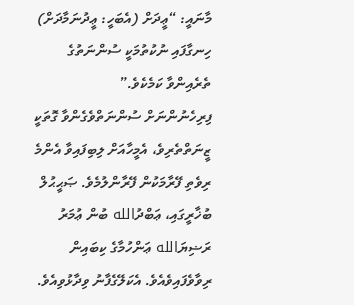މާނައީ: “ޢީދަށް (އެބަހީ: ޢީދުނަމާދަށް) ހިނގާފައި ނުކުތުމަކީ ސުންނަތުގެ ތެރެއިންވާ ކަމެކެވެ.”
ފިރިހެނުންނަށް ސުންނަތްވެގެންވާ ގޮތަކީ ޒީނަތްތެރިވެ، އެމީހާއަށް ލިބިފައިވާ އެންމެ ރިވެތި ފޭރާމަކުން ފޭރާންލުމެވެ. ޞަޙީޙުލް ބުޚާރީގައި، ޢަބްދުالله ބުން ޢުމަރު ރަޟިޔަالله ޢަންހުމާގެ ކިބައިން ރިވާވެފައިވެއެވެ. އެކަލޭގެފާނު ވިދާޅުވިއެވެ.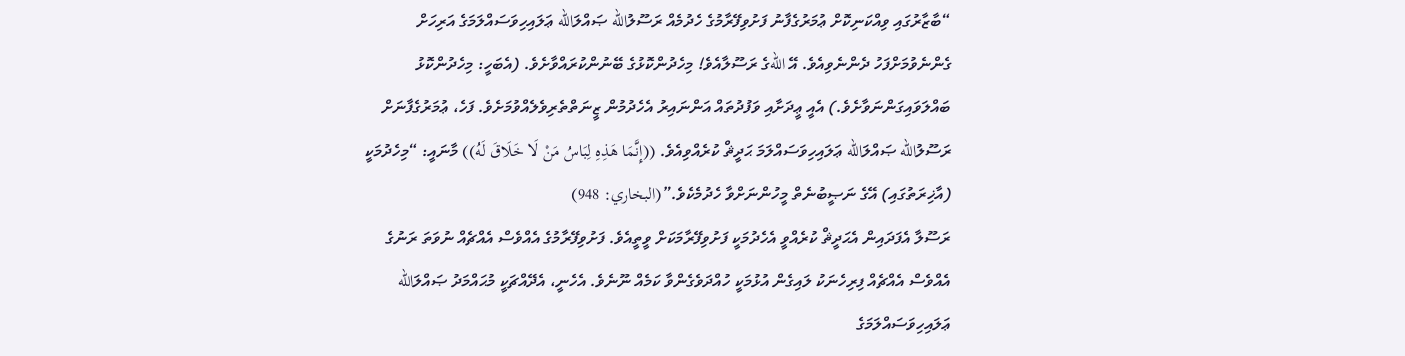“ބާޒާރުގައި ވިއްކަނިކޮށް ޢުމަރުގެފާނު ފަށުވިފޭރާމުގެ ހެދުމެއް ރަސޫލުالله ޞައްލަالله ޢަލައިހިވަސައްލަމަގެ އަރިހަށް ގެންނެވުމަށްފަހު ދެންނެވިއެވެ. އޭ اللهގެ ރަސޫލާއެވެ! މިހެދުންކޮޅުގެ ބޭނުންކުރައްވާށެވެ. (އެބަހީ: މިހެދުންކޮޅު ބައްލަވައިގަންނަވާށެވެ.) އެއީ ޢީދަށާއި ވަފުދުތައް އަންނައިރު އެހެދުމުން ޒީނަތްތެރިވެލެއްވުމަށެވެ. ފަހެ، ޢުމަރުގެފާނަށް ރަސޫލުالله ޞައްލަالله ޢަލައިހިވަސައްލަމަ ޙަދީޘް ކުރެއްވިއެވެ. ((إِنَّمَا هَذِهِ لِبَاسُ مَنْ لَا خَلَاقَ لَهُ)) މާނައީ: “މިހެދުމަކީ (އާޚިރަތުގައި) އޭގެ ނަޞީބުނެތް މީހުންނަށްވާ ހެދުމެކެވެ.”(البخاري: 948)
ރަސޫލާ އެފަދައިން އެޙަދީޘް ކުރެއްވީ އެހެދުމަކީ ފަށުވިފޭރާމަކަށް ވީތީއެވެ. ފަށުވިފޭރާމުގެ އެއްވެސް އެއްޗެއް ނުވަތަ ރަނުގެ އެއްވެސް އެއްޗެއް ފިރިހެނަކު ލައިގެން އުޅުމަކީ ހުއްދަވެގެންވާ ކަމެއް ނޫނެވެ. އެހެނީ، އެދޭއްޗަކީ މުޙައްމަދު ޞައްލަالله ޢަލައިހިވަސައްލަމަގެ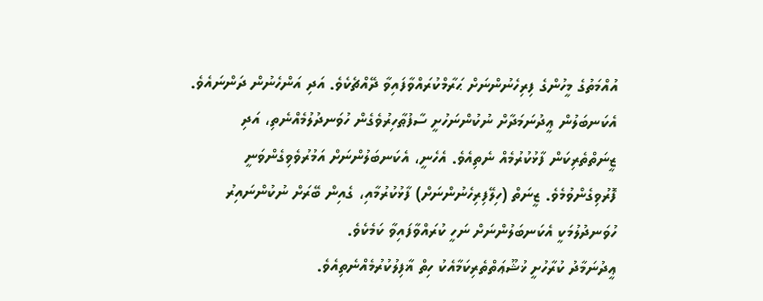އުއްމަތުގެ މީހުންގެ ފިރިހެނުންނަށް ޙަރާމްކުރައްވާފައިވާ ދޭއްޗެކެވެ. އަދި އަންހެނުން ދަންނައެވެ. އެކަނބަލުން ޢީދުނަމަދާށް ނުކުންނަހުށީ ސާފުޠާހިރުވެގެން ހުވަނދުލުމެއްނެތި، އަދި ޒީނަތްތެރިކަން ފާޅުކުރުމެއް ނެތިއެވެ. އެހެނީ، އެކަނބަލުންނަށް އަމުރުވެވިގެންވަނީ ފޮރުވިގެންވުމެވެ. ޒީނަތް (ހިލޭފިރިހެނުންނަށް) ފާޅުކުރުމާއި، ގެއިން ބޭރަށް ނުކުންނައިރު ހުވަނދުލުމަކީ އެކަނބަލުންނަށް ނަހީ ކުރައްވާފައިވާ ކަމެކެވެ.
ޢީދުނަމާދު ކުރާހުށީ ޚުޝޫޢަތްތެރިކަމާއެކު ހިތް ޣާފިލުކުރުމެއްނެތިއެވެ.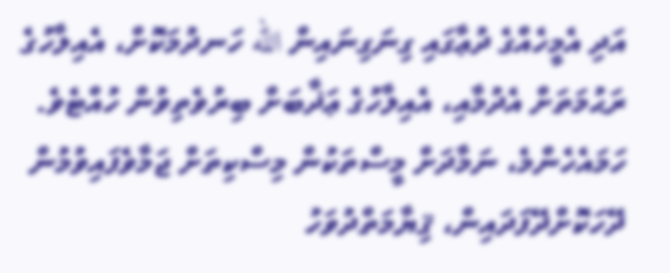އަދި އެމީހެއްގެ ދުޢާގައި ގިނަގިނައިން الله ހަނދުމަކޮށް، އެއިލާހުގެ ރަޙުމަތަށް އެދުމާއި، އެއިލާހުގެ ޢަޛާބަށް ބިރުވެތިވުން ހުއްޓެވެ. ހަމައެހެންމެ، ނަމާދަށް މީސްތަކުން މިސްކިތަށް ޖަމާވެފައިވުމުން ދޭހަކޮށްދޭފަދައިން، ޤިޔާމަތްދުވަހު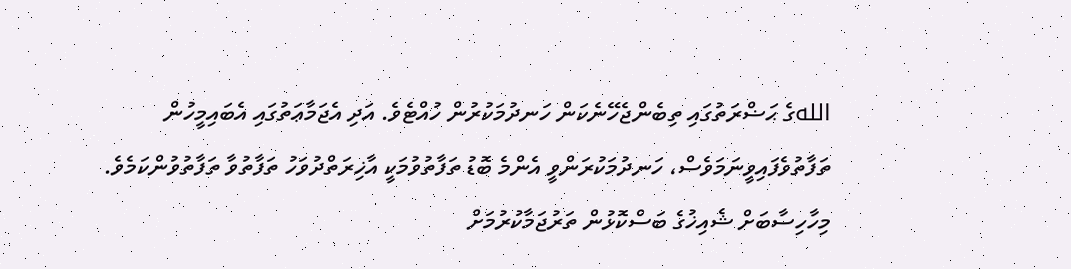اللهގެ ޙަޟްރަތުގައި ތިބެންޖެހޭނެކަން ހަނދުމަކުރުން ހުއްޓެވެ. އަދި އެޖަމާޢަތުގައި އެބައިމީހުން ތަފާތުވެފައިވީނަމަވެސް، ހަނދުމަކުރަންވީ އެންމެ ބޮޑު ތަފާތުވުމަކީ އާޚިރަތްދުވަހު ތަފާތުވާ ތަފާތުވުންކަމެވެ.
މިހާހިސާބަށް ޝެއިޚުގެ ބަސްކޮޅުން ތަރުޖަމާކުރުމަށް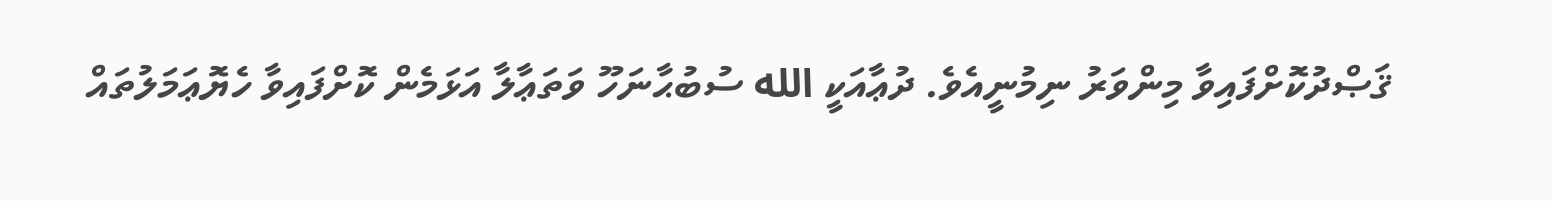ޤަޞްދުކޮށްފައިވާ މިންވަރު ނިމުނީއެވެ. ދުޢާއަކީ الله ސުބުޙާނަހޫ ވަތަޢާލާ އަޅަމެން ކޮށްފައިވާ ހެޔޮޢަމަލުތައް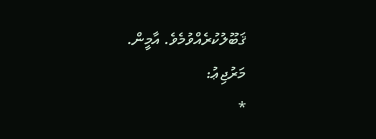ޤަބޫލުކުރެއްވުމެވެ. އާމީން.
މަރުޖިޢު:
*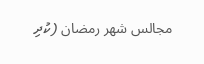مجالس شهر رمضان (ކުދި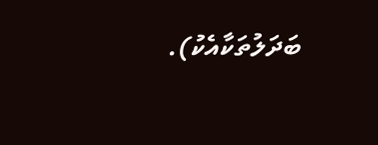ބަދަލުތަކާއެކު).